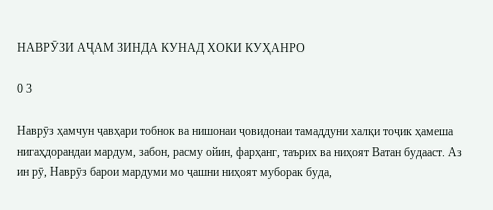НАВРӮЗИ АҶАМ ЗИНДА КУНАД ХОКИ КУҲАНРО

0 3

Наврӯз ҳамчун ҷавҳари тобнок ва нишонаи ҷовидонаи тамаддуни халқи тоҷик ҳамеша нигаҳдорандаи мардум, забон, расму ойин, фарҳанг, таърих ва ниҳоят Ватан будааст. Аз ин рӯ, Наврӯз барои мардуми мо ҷашни ниҳоят муборак буда,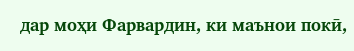дар моҳи Фарвардин, ки маънои покӣ,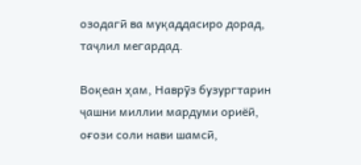озодагӣ ва муқаддасиро дорад, таҷлил мегардад.

Воқеан ҳам, Наврӯз бузургтарин ҷашни миллии мардуми ориёӣ, оғози соли нави шамсӣ,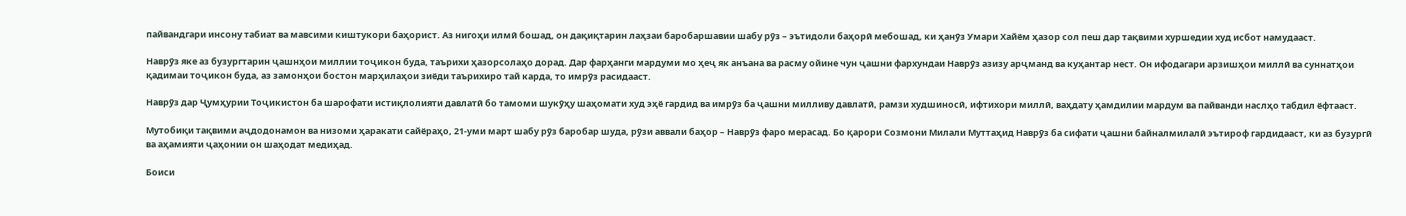пайвандгари инсону табиат ва мавсими киштукори баҳорист. Аз нигоҳи илмӣ бошад, он дақиқтарин лаҳзаи баробаршавии шабу рӯз – эътидоли баҳорӣ мебошад, ки ҳанӯз Умари Хайём ҳазор сол пеш дар тақвими хуршедии худ исбот намудааст.

Наврӯз яке аз бузургтарин ҷашнҳои миллии тоҷикон буда, таърихи ҳазорсолаҳо дорад. Дар фарҳанги мардуми мо ҳеҷ як анъана ва расму ойине чун ҷашни фархундаи Наврӯз азизу арҷманд ва куҳантар нест. Он ифодагари арзишҳои миллӣ ва суннатҳои қадимаи тоҷикон буда, аз замонҳои бостон марҳилаҳои зиёди таърихиро тай карда, то имрӯз расидааст.

Наврӯз дар Ҷумҳурии Тоҷикистон ба шарофати истиқлолияти давлатӣ бо тамоми шукӯҳу шаҳомати худ эҳё гардид ва имрӯз ба ҷашни милливу давлатӣ, рамзи худшиносӣ, ифтихори миллӣ, ваҳдату ҳамдилии мардум ва пайванди наслҳо табдил ёфтааст.

Мутобиқи тақвими аҷдодонамон ва низоми ҳаракати сайёраҳо, 21-уми март шабу рӯз баробар шуда, рӯзи аввали баҳор – Наврӯз фаро мерасад. Бо қарори Созмони Милали Муттаҳид Наврӯз ба сифати ҷашни байналмилалӣ эътироф гардидааст, ки аз бузургӣ ва аҳамияти ҷаҳонии он шаҳодат медиҳад.

Боиси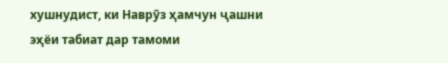хушнудист, ки Наврӯз ҳамчун ҷашни эҳёи табиат дар тамоми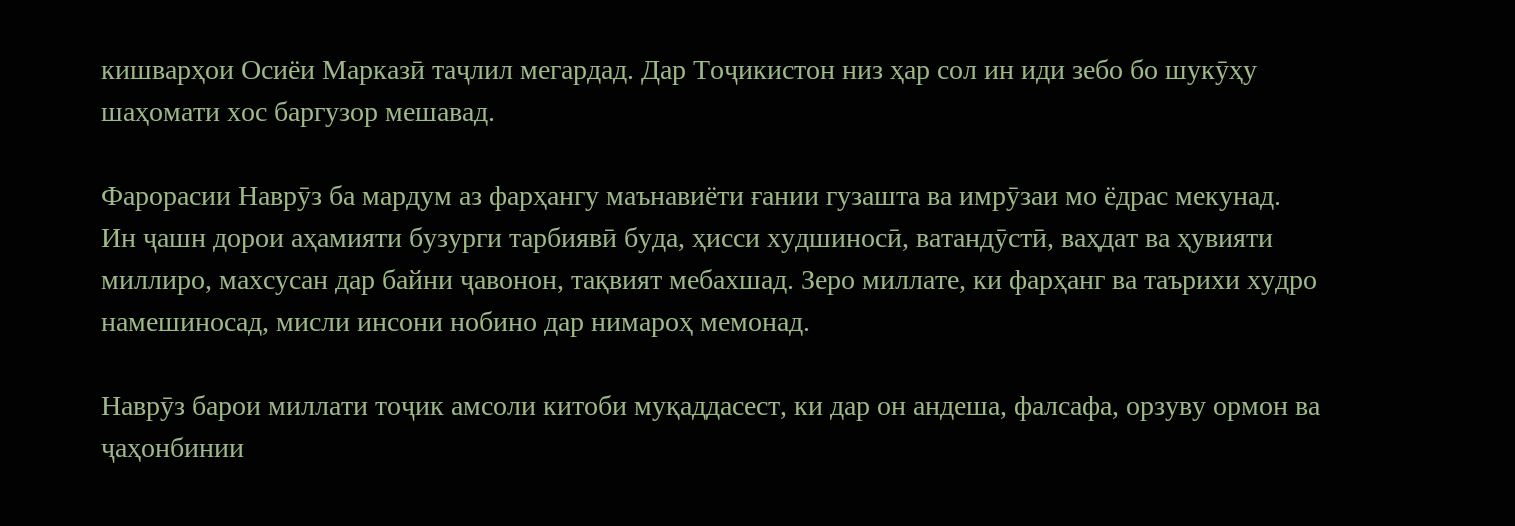кишварҳои Осиёи Марказӣ таҷлил мегардад. Дар Тоҷикистон низ ҳар сол ин иди зебо бо шукӯҳу шаҳомати хос баргузор мешавад.

Фарорасии Наврӯз ба мардум аз фарҳангу маънавиёти ғании гузашта ва имрӯзаи мо ёдрас мекунад. Ин ҷашн дорои аҳамияти бузурги тарбиявӣ буда, ҳисси худшиносӣ, ватандӯстӣ, ваҳдат ва ҳувияти миллиро, махсусан дар байни ҷавонон, тақвият мебахшад. Зеро миллате, ки фарҳанг ва таърихи худро намешиносад, мисли инсони нобино дар нимароҳ мемонад.

Наврӯз барои миллати тоҷик амсоли китоби муқаддасест, ки дар он андеша, фалсафа, орзуву ормон ва ҷаҳонбинии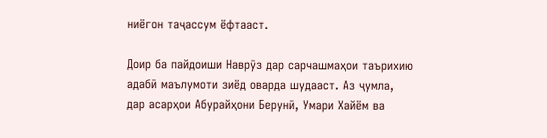ниёгон таҷассум ёфтааст.

Доир ба пайдоиши Наврӯз дар сарчашмаҳои таърихию адабӣ маълумоти зиёд оварда шудааст. Аз ҷумла, дар асарҳои Абурайҳони Берунӣ, Умари Хайём ва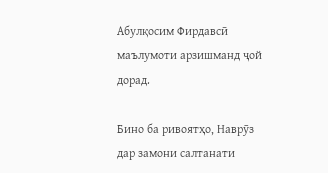Абулқосим Фирдавсӣ маълумоти арзишманд ҷой дорад.

Бино ба ривоятҳо, Наврӯз дар замони салтанати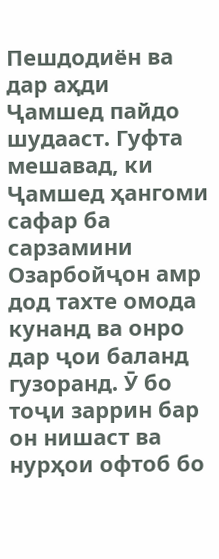Пешдодиён ва дар аҳди Ҷамшед пайдо шудааст. Гуфта мешавад, ки Ҷамшед ҳангоми сафар ба сарзамини Озарбойҷон амр дод тахте омода кунанд ва онро дар ҷои баланд гузоранд. Ӯ бо тоҷи заррин бар он нишаст ва нурҳои офтоб бо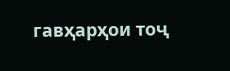гавҳарҳои тоҷ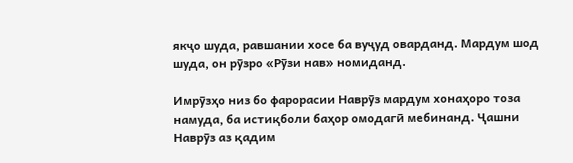якҷо шуда, равшании хосе ба вуҷуд оварданд. Мардум шод шуда, он рӯзро «Рӯзи нав» номиданд.

Имрӯзҳо низ бо фарорасии Наврӯз мардум хонаҳоро тоза намуда, ба истиқболи баҳор омодагӣ мебинанд. Ҷашни Наврӯз аз қадим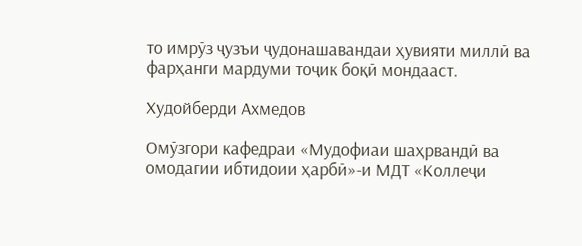то имрӯз ҷузъи ҷудонашавандаи ҳувияти миллӣ ва фарҳанги мардуми тоҷик боқӣ мондааст.

Худойберди Ахмедов

Омӯзгори кафедраи «Мудофиаи шаҳрвандӣ ва омодагии ибтидоии ҳарбӣ»-и МДТ «Коллеҷи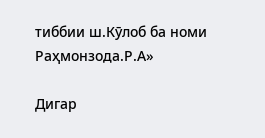тиббии ш.Кӯлоб ба номи Раҳмонзода.Р.А»

Дигар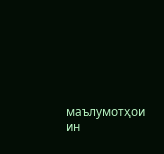маълумотҳои ин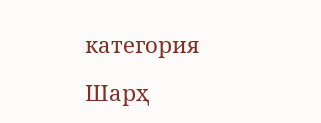категория

Шарҳ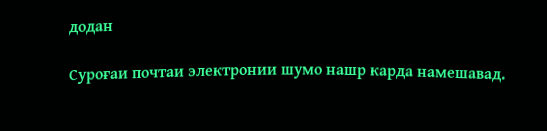додан

Суроғаи почтаи электронии шумо нашр карда намешавад.